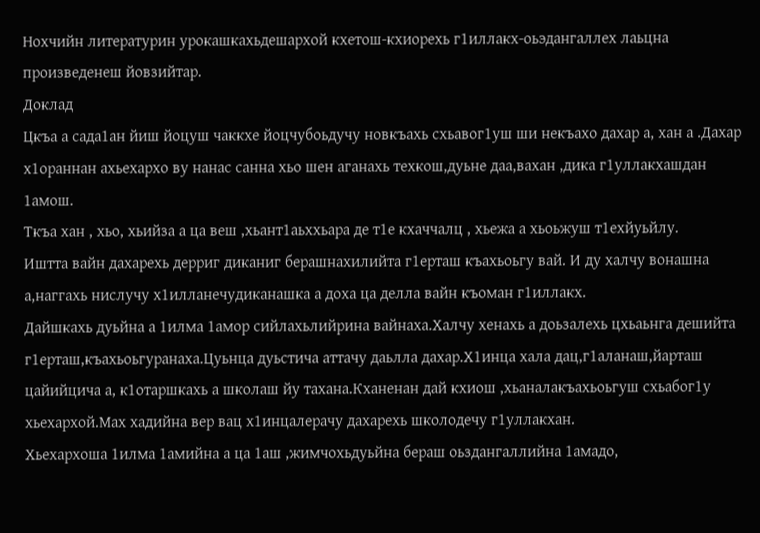Нохчийн литературин урокашкахьдешархой кхетош-кхиорехь г1иллакх-оьэдангаллех лаьцна произведенеш йовзийтар.
Доклад
Цкъа а сада1ан йиш йоцуш чаккхе йоцчубоьдучу новкъахь схьавог1уш ши некъахо дахар а, хан а .Дахар х1ораннан ахьехархо ву нанас санна хьо шен аганахь техкош,дуьне даа,вахан ,дика г1уллакхашдан 1амош.
Ткъа хан , хьо, хьийза а ца веш ,хьант1аьххьара де т1е кхаччалц , хьежа а хьоьжуш т1ехйуьйлу.
Иштта вайн дахарехь дерриг диканиг берашнахилийта г1ерташ къахьоьгу вай. И ду халчу вонашна а,наггахь нислучу х1илланечудиканашка а доха ца делла вайн къоман г1иллакх.
Дайшкахь дуьйна а 1илма 1амор сийлахьлийрина вайнаха.Халчу хенахь а доьзалехь цхьаьнга дешийта г1ерташ,къахьоьгуранаха.Цуьнца дуьстича аттачу даьлла дахар.Х1инца хала дац,г1аланаш,йарташ цайийцича а, к1отаршкахь а школаш йу тахана.Кханенан дай кхиош ,хьаналакъахьоьгуш схьабог1у хьехархой.Мах хадийна вер вац х1инцалерачу дахарехь школодечу г1уллакхан.
Хьехархоша 1илма 1амийна а ца 1аш ,жимчохьдуьйна бераш оьздангаллийна 1амадо,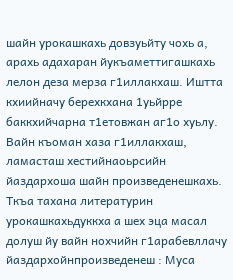шайн урокашкахь довзуьйту чохь а, арахь адахаран йукъаметтигашкахь лелон деза мерза г1иллакхаш. Иштта кхиийначу берехкхана 1уьйрре баккхийчарна т1етовжан аг1о хуьлу.
Вайн къоман хаза г1иллакхаш, ламасташ хестийнаоьрсийн йаздархоша шайн произведенешкахь. Ткъа тахана литературин урокашкахьдуккха а шех эца масал долуш йу вайн нохчийн г1арабевллачу йаздархойнпроизведенеш : Муса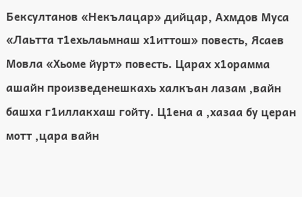Бексултанов «Некълацар» дийцар, Ахмдов Муса «Лаьтта т1ехьлаьмнаш х1иттош» повесть, Ясаев Мовла «Хьоме йурт» повесть. Царах х1орамма ашайн произведенешкахь халкъан лазам ,вайн башха г1иллакхаш гойту. Ц1ена а ,хазаа бу церан мотт ,цара вайн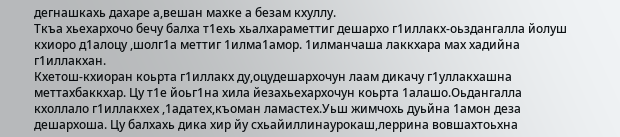дегнашкахь дахаре а,вешан махке а безам кхуллу.
Ткъа хьехархочо бечу балха т1ехь хьалхараметтиг дешархо г1иллакх-оьздангалла йолуш кхиоро д1алоцу ,шолг1а меттиг 1илма1амор. 1илманчаша лаккхара мах хадийна г1иллакхан.
Кхетош-кхиоран коьрта г1иллакх ду,оцудешархочун лаам дикачу г1уллакхашна меттахбаккхар. Цу т1е йоьг1на хила йезахьехархочун коьрта 1алашо.Оьдангалла кхоллало г1иллакхех ,1адатех,къоман ламастех.Уьш жимчохь дуьйна 1амон деза дешархоша. Цу балхахь дика хир йу схьайиллинаурокаш,леррина вовшахтоьхна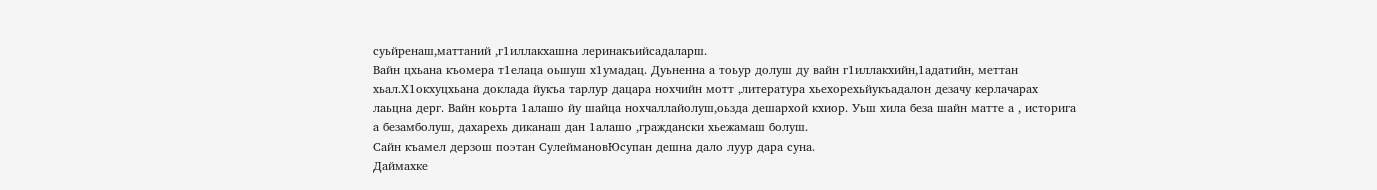суьйренаш,маттаний ,г1иллакхашна леринакъийсадаларш.
Вайн цхьана къомера т1елаца оьшуш х1умадац. Дуьненна а тоьур долуш ду вайн г1иллакхийн,1адатийн, меттан хьал.Х1окхуцхьана доклада йукъа тарлур дацара нохчийн мотт ,литература хьехорехьйукъадалон дезачу керлачарах лаьцна дерг. Вайн коьрта 1алашо йу шайца нохчаллайолуш,оьзда дешархой кхиор. Уьш хила беза шайн матте а , историга а безамболуш, дахарехь диканаш дан 1алашо ,граждански хьежамаш болуш.
Сайн къамел дерзош поэтан СулеймановЮсупан дешна дало луур дара суна.
Даймахке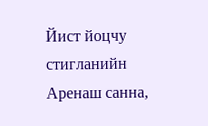Йист йоцчу
стигланийн
Аренаш санна,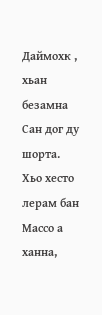Даймохк , хьан
безамна
Сан дог ду шорта.
Хьо хесто лерам бан
Массо а ханна,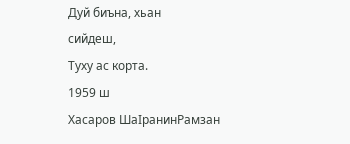Дуй биъна, хьан
сийдеш,
Туху ас корта.
1959 ш
Хасаров ШаIранинРамзан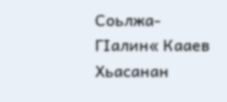Соьлжа-ГIалин« Кааев Хьасанан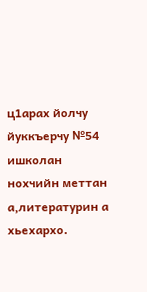ц1арах йолчу йуккъерчу №54 ишколан нохчийн меттан а,литературин а хьехархо.